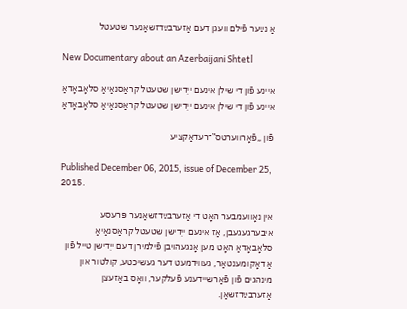אַ נײַער פֿילם וועגן דעם אַזערבײַדזשאַנער שטעטל

New Documentary about an Azerbaijani Shtetl

איינע פֿון די שילן אינעם ייִדישן שטעטל קראַסנאַיאַ סלאָבאָדאַ
איינע פֿון די שילן אינעם ייִדישן שטעטל קראַסנאַיאַ סלאָבאָדאַ

פֿון „פֿאָרווערטס‟־רעדאַקציע

Published December 06, 2015, issue of December 25, 2015.

אין נאָוועמבער האָט די אַזערבײַדזשאַנער פּרעסע איבערגעגעבן, אַז אינעם ייִדישן שטעטל קראַסנאַיאַ סלאָבאָדאַ האָט מען אָנגעהויבן פֿילמירן דעם ייִדישן טייל פֿון אַ דאָקומענטאַר, געווידמעט דער געשיכטע, קולטור און מינהגים פֿון פֿאַרשיידענע פֿעלקער, וואָס באַזעצן אַזערבײַדזשאַן.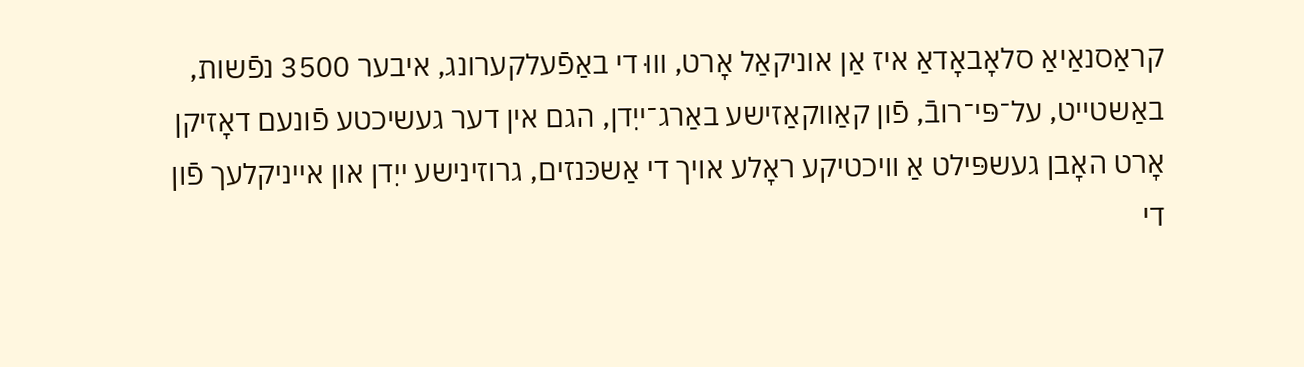קראַסנאַיאַ סלאָבאָדאַ איז אַן אוניקאַל אָרט, וווּ די באַפֿעלקערונג, איבער 3500 נפֿשות, באַשטייט, על־פּי־רובֿ, פֿון קאַווקאַזישע באַרג־ייִדן, הגם אין דער געשיכטע פֿונעם דאָזיקן אָרט האָבן געשפּילט אַ וויכטיקע ראָלע אויך די אַשכּנזים, גרוזינישע ייִדן און אייניקלעך פֿון די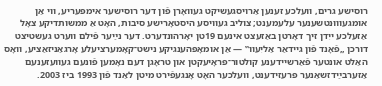רוסישע גרים, וועלכע זענען אַרויסגעשיקט געוואָרן פֿון דער רוסישער אימפּעריע, ווי אַן אומגעוווּנטשענער עלעמענט; צוליב געוויסע היסטאָרישע סיבות, האָט אַ ממשותדיקע צאָל אַזעלכע ייִדן זיך דאָרטן באַזעצט אינעם 19טן יאָרהונדערט. דער נײַער פֿילם ווערט געשטיצט דורכן „פֿאָנד פֿון גיידאַר אַליִעוו‟ — אַן אומאָפּהענגיקע נישט־קאָמערציעלע אָרגאַניזאַציע, וואָס האַלט אונטער פֿאַרשיידענע קולטור־פּראָיעקטן און טראָגן דעם נאָמען פֿונעם געוועזענעם אַזערבײַדזשאַנער פּרעזידענט, וועלכער האָט אָנגעפֿירט מיטן לאַנד פֿון 1993 ביז 2003.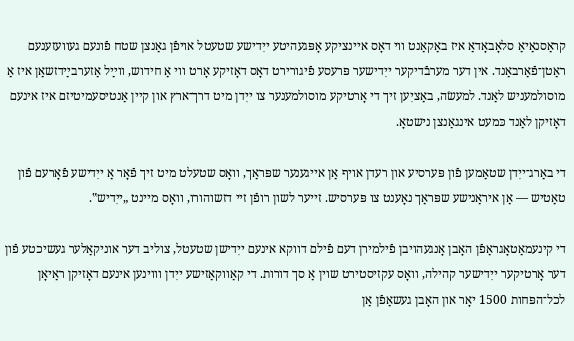קראַסנאַיאַ סלאָבאָדאַ איז באַקאַנט ווי דאָס איינציקע אָפּגעהיטע ייִדישע שטעטל אויפֿן גאַנצן שטח פֿונעם געוועזענעם ראַטן־פֿאַרבאַנד. אין דער מערבֿדיקער ייִדישער פּרעסע פֿיגורירט דאָס דאָזיקע אָרט ווי אַ חידוש, ווײַל אַזערבײַדזשאַן איז אַ מוסולמעניש לאַנד. למעשׂה, באַציִען זיך די אָרטיקע מוסולמענער צו ייִדן מיט דרך־ארץ און קיין אַנטיסעמיטיזם איז אינעם דאָזיקן לאַנד כּמעט אינגאַנצן נישטאָ.

די באַרג־ייִדן שטאַמען פֿון פּערסיע און רעדן אויף אַן אייגענער שפּראַך, וואָס שטעלט מיט זיך פֿאָר אַ ייִדישע פֿאָרעם פֿון טאַטיש — אַן איראַנישע שפּראַך נאָענט צו פּערסיש. זייער לשון רופֿן זיי דזשוהורו, וואָס מיינט „ייִדיש‟.

די קינעמאַטאָגראַפֿן האָבן אָנגעהויבן פֿילמירן דעם פֿילם דווקא אינעם ייִדישן שטעטל, צוליב דער אוניקאַלער געשיכטע פֿון דער אָרטיקער ייִדישער קהילה, וואָס עקזיסטירט שוין אַ סך דורות. די קאַווקאַזישע ייִדן וווינען אינעם דאָזיקן ראַיאָן לכל־הפּחות 1500 יאָר און האָבן געשאַפֿן אַן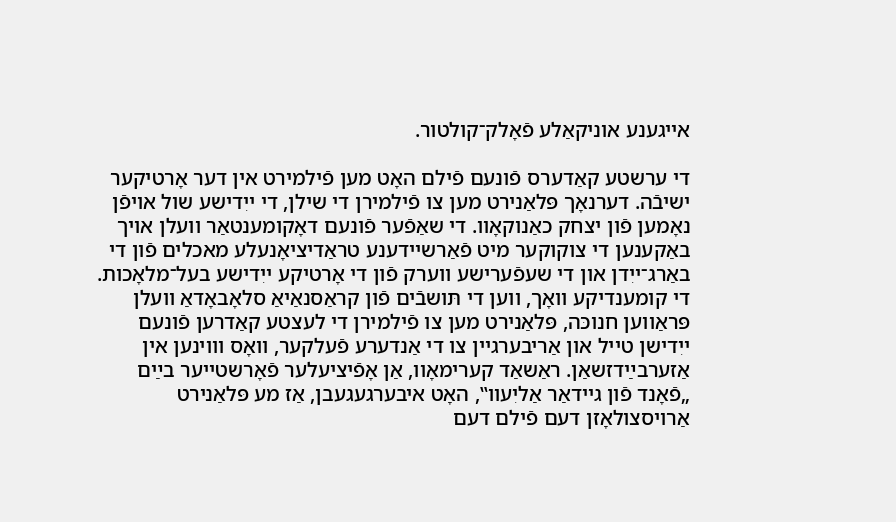אייגענע אוניקאַלע פֿאָלק־קולטור.

די ערשטע קאַדערס פֿונעם פֿילם האָט מען פֿילמירט אין דער אָרטיקער ישיבֿה. דערנאָך פּלאַנירט מען צו פֿילמירן די שילן, די ייִדישע שול אויפֿן נאָמען פֿון יצחק כאַנוקאָוו. די שאַפֿער פֿונעם דאָקומענטאַר וועלן אויך באַקענען די צוקוקער מיט פֿאַרשיידענע טראַדיציאָנעלע מאכלים פֿון די באַרג־ייִדן און די שעפֿערישע ווערק פֿון די אָרטיקע ייִדישע בעל־מלאָכות. די קומענדיקע וואָך, ווען די תּושבֿים פֿון קראַסנאַיאַ סלאָבאָדאַ וועלן פּראַווען חנוכּה, פּלאַנירט מען צו פֿילמירן די לעצטע קאַדרען פֿונעם ייִדישן טייל און אַריבערגיין צו די אַנדערע פֿעלקער, וואָס וווינען אין אַזערבײַדזשאַן. ראַשאַד קערימאָוו, אַן אָפֿיציעלער פֿאָרשטייער בײַם „פֿאָנד פֿון גיידאַר אַליִעוו‟, האָט איבערגעגעבן, אַז מע פּלאַנירט אַרויסצולאָזן דעם פֿילם דעם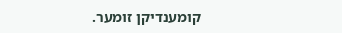קומענדיקן זומער.